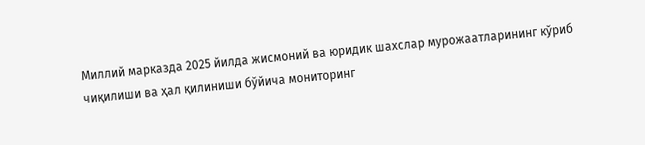Миллий марказда 2025 йилда жисмоний ва юридик шахслар мурожаатларининг кўриб чиқилиши ва ҳал қилиниши бўйича мониторинг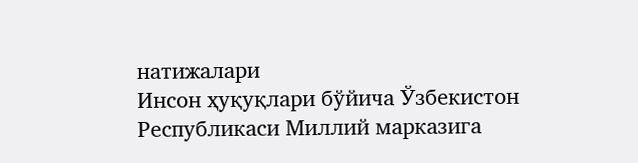натижалари
Инсон ҳуқуқлари бўйича Ўзбекистон Республикаси Миллий марказига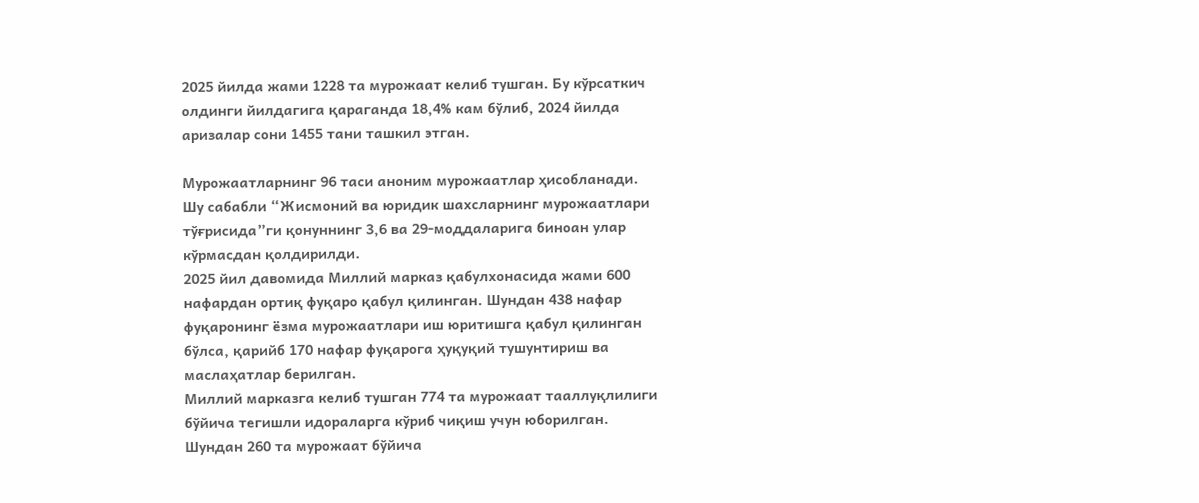2025 йилда жами 1228 та мурожаат келиб тушган. Бу кўрсаткич олдинги йилдагига қараганда 18,4% кам бўлиб, 2024 йилда аризалар сони 1455 тани ташкил этган.

Мурожаатларнинг 96 таси аноним мурожаатлар ҳисобланади. Шу сабабли “Жисмоний ва юридик шахсларнинг мурожаатлари тўғрисида”ги қонуннинг 3,6 ва 29-моддаларига биноан улар кўрмасдан қолдирилди.
2025 йил давомида Миллий марказ қабулхонасида жами 600 нафардан ортиқ фуқаро қабул қилинган. Шундан 438 нафар фуқаронинг ёзма мурожаатлари иш юритишга қабул қилинган бўлса, қарийб 170 нафар фуқарога ҳуқуқий тушунтириш ва маслаҳатлар берилган.
Миллий марказга келиб тушган 774 та мурожаат тааллуқлилиги бўйича тегишли идораларга кўриб чиқиш учун юборилган. Шундан 260 та мурожаат бўйича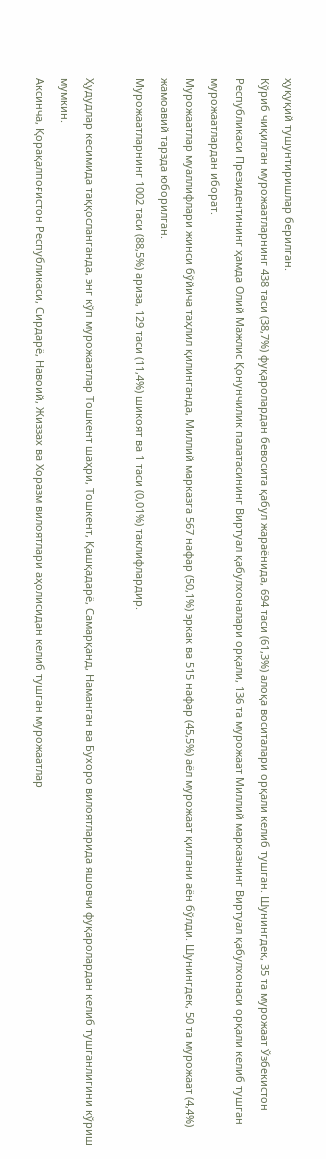ҳуқуқий тушунтиришлар берилган.
Кўриб чиқилган мурожаатларнинг 438 таси (38,7%) фуқаролардан бевосита қабул жараёнида, 694 таси (61,3%) алоқа воситалари орқали келиб тушган. Шунингдек, 35 та мурожаат Ўзбекистон Республикаси Президентининг ҳамда Олий Мажлис Қонунчилик палатасининг Виртуал қабулхоналари орқали, 136 та мурожаат Миллий марказнинг Виртуал қабулхонаси орқали келиб тушган мурожаатлардан иборат.
Мурожаатлар муаллифлари жинси бўйича таҳлил қилинганда, Миллий марказга 567 нафар (50,1%) эркак ва 515 нафар (45,5%) аёл мурожаат қилгани аён бўлди. Шунингдек, 50 та мурожаат (4,4%) жамоавий тарзда юборилган.
Мурожаатларнинг 1002 таси (88,5%) ариза, 129 таси (11,4%) шикоят ва 1 таси (0,01%) таклифлардир.

Ҳудудлар кесимида таққосланганда, энг кўп мурожаатлар Тошкент шаҳри, Тошкент, Қашқадарё, Самарқанд, Наманган ва Бухоро вилоятларида яшовчи фуқаролардан келиб тушганлигини кўриш мумкин.
Аксинча, Қорақалпоғистон Республикаси, Сирдарё, Навоий, Жиззах ва Хоразм вилоятлари аҳолисидан келиб тушган мурожаатлар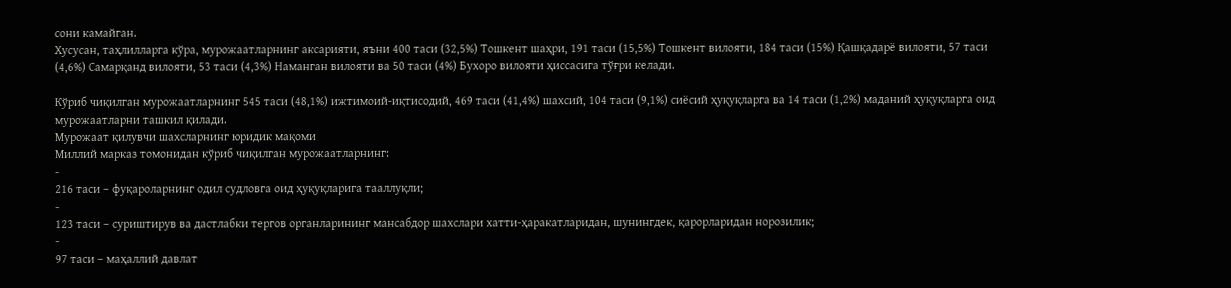сони камайган.
Хусусан, таҳлилларга кўра, мурожаатларнинг аксарияти, яъни 400 таси (32,5%) Тошкент шаҳри, 191 таси (15,5%) Тошкент вилояти, 184 таси (15%) Қашқадарё вилояти, 57 таси (4,6%) Самарқанд вилояти, 53 таси (4,3%) Наманган вилояти ва 50 таси (4%) Бухоро вилояти ҳиссасига тўғри келади.

Кўриб чиқилган мурожаатларнинг 545 таси (48,1%) ижтимоий-иқтисодий, 469 таси (41,4%) шахсий, 104 таси (9,1%) сиёсий ҳуқуқларга ва 14 таси (1,2%) маданий ҳуқуқларга оид мурожаатларни ташкил қилади.
Мурожаат қилувчи шахсларнинг юридик мақоми
Миллий марказ томонидан кўриб чиқилган мурожаатларнинг:
-
216 таси – фуқароларнинг одил судловга оид ҳуқуқларига тааллуқли;
-
123 таси – суриштирув ва дастлабки тергов органларининг мансабдор шахслари хатти-ҳаракатларидан, шунингдек, қарорларидан норозилик;
-
97 таси – маҳаллий давлат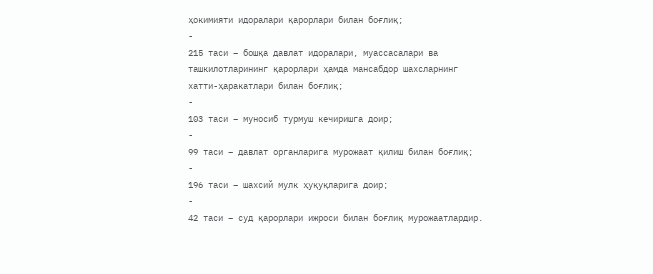ҳокимияти идоралари қарорлари билан боғлиқ;
-
215 таси – бошқа давлат идоралари, муассасалари ва ташкилотларининг қарорлари ҳамда мансабдор шахсларнинг хатти-ҳаракатлари билан боғлиқ;
-
103 таси – муносиб турмуш кечиришга доир;
-
99 таси – давлат органларига мурожаат қилиш билан боғлиқ;
-
196 таси – шахсий мулк ҳуқуқларига доир;
-
42 таси – суд қарорлари ижроси билан боғлиқ мурожаатлардир.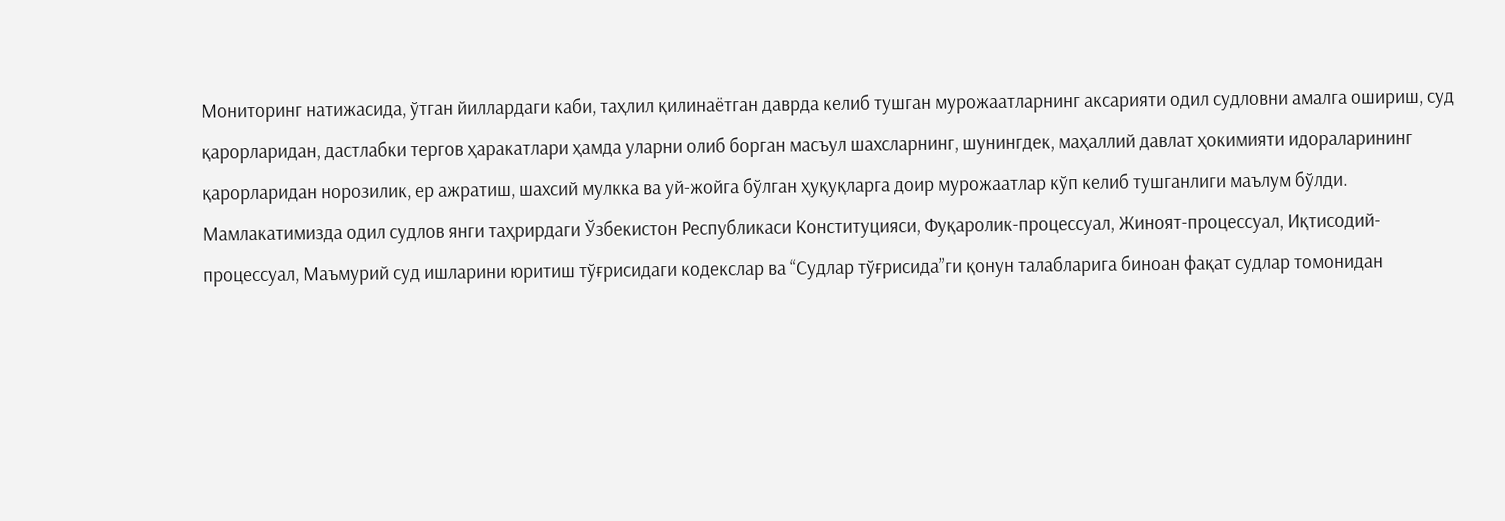Мониторинг натижасида, ўтган йиллардаги каби, таҳлил қилинаётган даврда келиб тушган мурожаатларнинг аксарияти одил судловни амалга ошириш, суд қарорларидан, дастлабки тергов ҳаракатлари ҳамда уларни олиб борган масъул шахсларнинг, шунингдек, маҳаллий давлат ҳокимияти идораларининг қарорларидан норозилик, ер ажратиш, шахсий мулкка ва уй-жойга бўлган ҳуқуқларга доир мурожаатлар кўп келиб тушганлиги маълум бўлди.
Мамлакатимизда одил судлов янги таҳрирдаги Ўзбекистон Республикаси Конституцияси, Фуқаролик-процессуал, Жиноят-процессуал, Иқтисодий-процессуал, Маъмурий суд ишларини юритиш тўғрисидаги кодекслар ва “Судлар тўғрисида”ги қонун талабларига биноан фақат судлар томонидан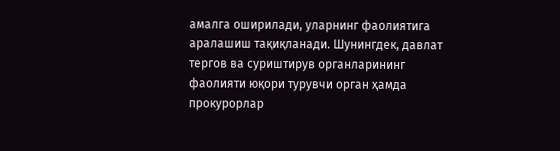амалга оширилади, уларнинг фаолиятига аралашиш тақиқланади. Шунингдек, давлат тергов ва суриштирув органларининг фаолияти юқори турувчи орган ҳамда прокурорлар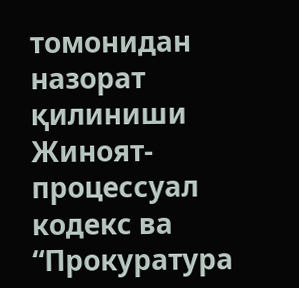томонидан назорат қилиниши Жиноят-процессуал кодекс ва “Прокуратура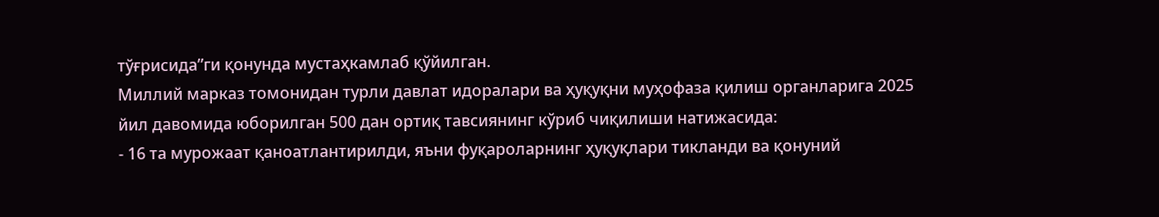тўғрисида”ги қонунда мустаҳкамлаб қўйилган.
Миллий марказ томонидан турли давлат идоралари ва ҳуқуқни муҳофаза қилиш органларига 2025 йил давомида юборилган 500 дан ортиқ тавсиянинг кўриб чиқилиши натижасида:
- 16 та мурожаат қаноатлантирилди, яъни фуқароларнинг ҳуқуқлари тикланди ва қонуний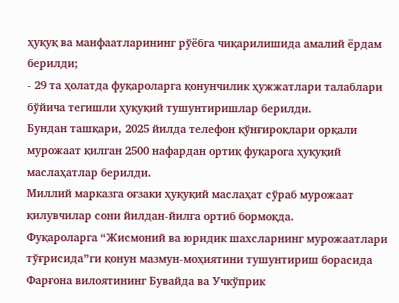ҳуқуқ ва манфаатларининг рўёбга чиқарилишида амалий ёрдам берилди;
- 29 та ҳолатда фуқароларга қонунчилик ҳужжатлари талаблари бўйича тегишли ҳуқуқий тушунтиришлар берилди.
Бундан ташқари, 2025 йилда телефон қўнғироқлари орқали мурожаат қилган 2500 нафардан ортиқ фуқарога ҳуқуқий маслаҳатлар берилди.
Миллий марказга оғзаки ҳуқуқий маслаҳат сўраб мурожаат қилувчилар сони йилдан-йилга ортиб бормоқда.
Фуқароларга “Жисмоний ва юридик шахсларнинг мурожаатлари тўғрисида”ги қонун мазмун-моҳиятини тушунтириш борасида Фарғона вилоятининг Бувайда ва Учкўприк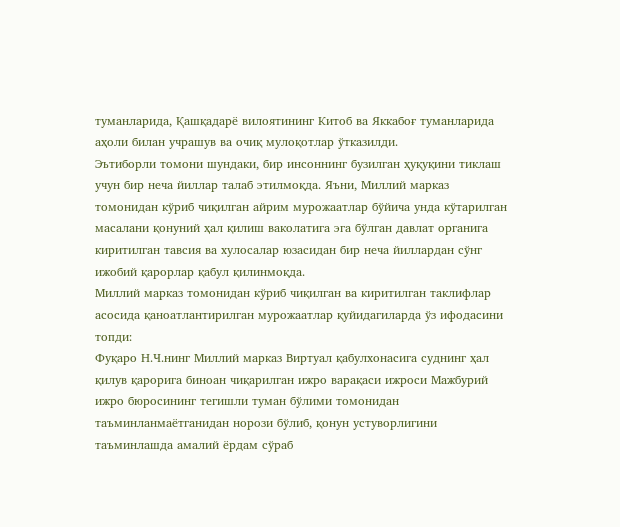туманларида, Қашқадарё вилоятининг Китоб ва Яккабоғ туманларида аҳоли билан учрашув ва очиқ мулоқотлар ўтказилди.
Эътиборли томони шундаки, бир инсоннинг бузилган ҳуқуқини тиклаш учун бир неча йиллар талаб этилмоқда. Яъни, Миллий марказ томонидан кўриб чиқилган айрим мурожаатлар бўйича унда кўтарилган масалани қонуний ҳал қилиш ваколатига эга бўлган давлат органига киритилган тавсия ва хулосалар юзасидан бир неча йиллардан сўнг ижобий қарорлар қабул қилинмоқда.
Миллий марказ томонидан кўриб чиқилган ва киритилган таклифлар асосида қаноатлантирилган мурожаатлар қуйидагиларда ўз ифодасини топди:
Фуқаро Н.Ч.нинг Миллий марказ Виртуал қабулхонасига суднинг ҳал қилув қарорига биноан чиқарилган ижро варақаси ижроси Мажбурий ижро бюросининг тегишли туман бўлими томонидан таъминланмаётганидан норози бўлиб, қонун устуворлигини таъминлашда амалий ёрдам сўраб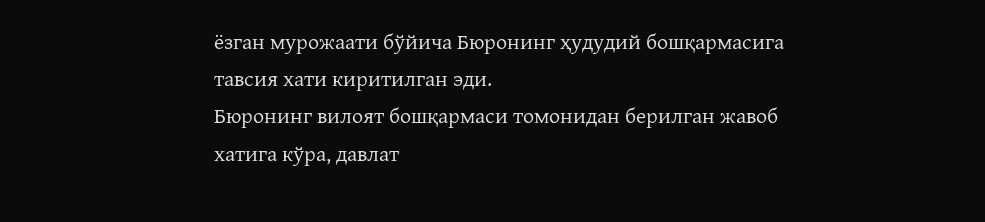ёзган мурожаати бўйича Бюронинг ҳудудий бошқармасига тавсия хати киритилган эди.
Бюронинг вилоят бошқармаси томонидан берилган жавоб хатига кўра, давлат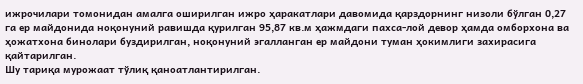ижрочилари томонидан амалга оширилган ижро ҳаракатлари давомида қарздорнинг низоли бўлган 0,27 га ер майдонида ноқонуний равишда қурилган 95,87 кв.м ҳажмдаги пахса-лой девор ҳамда омборхона ва ҳожатхона бинолари буздирилган, ноқонуний эгалланган ер майдони туман ҳокимлиги захирасига қайтарилган.
Шу тариқа мурожаат тўлиқ қаноатлантирилган.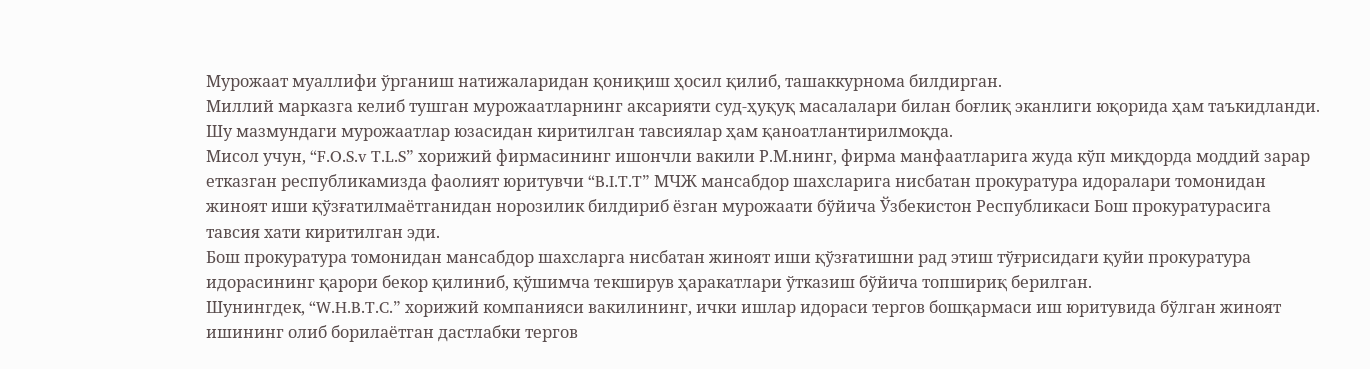Мурожаат муаллифи ўрганиш натижаларидан қониқиш ҳосил қилиб, ташаккурнома билдирган.
Миллий марказга келиб тушган мурожаатларнинг аксарияти суд-ҳуқуқ масалалари билан боғлиқ эканлиги юқорида ҳам таъкидланди. Шу мазмундаги мурожаатлар юзасидан киритилган тавсиялар ҳам қаноатлантирилмоқда.
Мисол учун, “F.O.S.v T.L.S” хорижий фирмасининг ишончли вакили Р.М.нинг, фирма манфаатларига жуда кўп миқдорда моддий зарар етказган республикамизда фаолият юритувчи “B.I.T.T” МЧЖ мансабдор шахсларига нисбатан прокуратура идоралари томонидан жиноят иши қўзғатилмаётганидан норозилик билдириб ёзган мурожаати бўйича Ўзбекистон Республикаси Бош прокуратурасига тавсия хати киритилган эди.
Бош прокуратура томонидан мансабдор шахсларга нисбатан жиноят иши қўзғатишни рад этиш тўғрисидаги қуйи прокуратура идорасининг қарори бекор қилиниб, қўшимча текширув ҳаракатлари ўтказиш бўйича топшириқ берилган.
Шунингдек, “W.H.B.T.C.” хорижий компанияси вакилининг, ички ишлар идораси тергов бошқармаси иш юритувида бўлган жиноят ишининг олиб борилаётган дастлабки тергов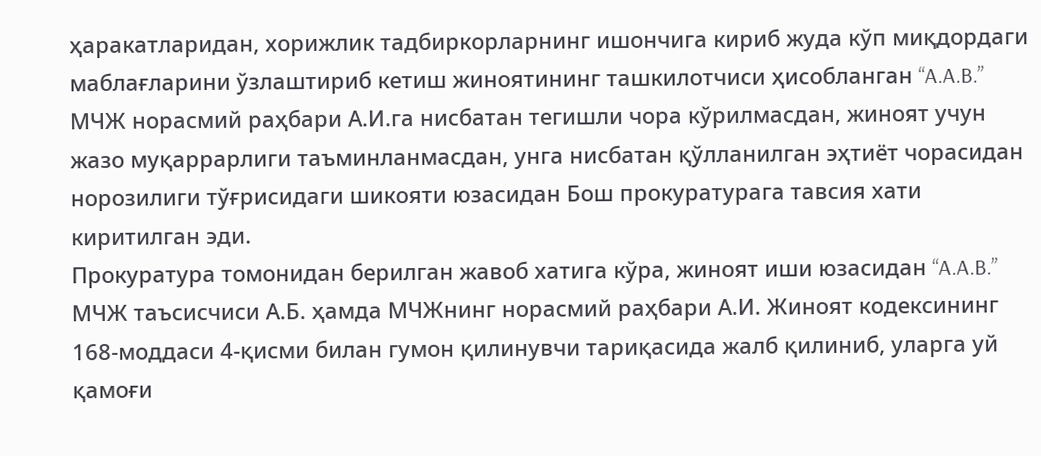ҳаракатларидан, хорижлик тадбиркорларнинг ишончига кириб жуда кўп миқдордаги маблағларини ўзлаштириб кетиш жиноятининг ташкилотчиси ҳисобланган “A.A.B.” МЧЖ норасмий раҳбари А.И.га нисбатан тегишли чора кўрилмасдан, жиноят учун жазо муқаррарлиги таъминланмасдан, унга нисбатан қўлланилган эҳтиёт чорасидан норозилиги тўғрисидаги шикояти юзасидан Бош прокуратурага тавсия хати киритилган эди.
Прокуратура томонидан берилган жавоб хатига кўра, жиноят иши юзасидан “A.A.B.” МЧЖ таъсисчиси А.Б. ҳамда МЧЖнинг норасмий раҳбари А.И. Жиноят кодексининг 168-моддаси 4-қисми билан гумон қилинувчи тариқасида жалб қилиниб, уларга уй қамоғи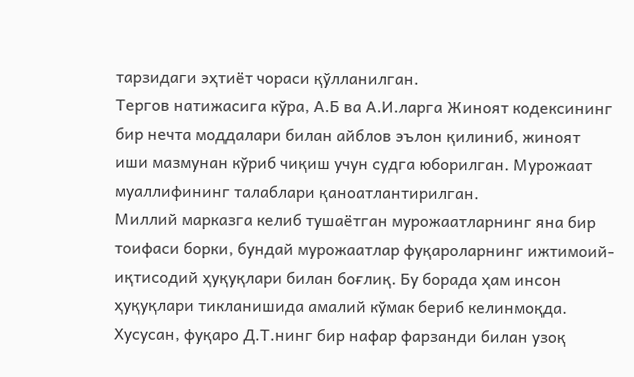тарзидаги эҳтиёт чораси қўлланилган.
Тергов натижасига кўра, А.Б ва А.И.ларга Жиноят кодексининг бир нечта моддалари билан айблов эълон қилиниб, жиноят иши мазмунан кўриб чиқиш учун судга юборилган. Мурожаат муаллифининг талаблари қаноатлантирилган.
Миллий марказга келиб тушаётган мурожаатларнинг яна бир тоифаси борки, бундай мурожаатлар фуқароларнинг ижтимоий-иқтисодий ҳуқуқлари билан боғлиқ. Бу борада ҳам инсон ҳуқуқлари тикланишида амалий кўмак бериб келинмоқда.
Хусусан, фуқаро Д.Т.нинг бир нафар фарзанди билан узоқ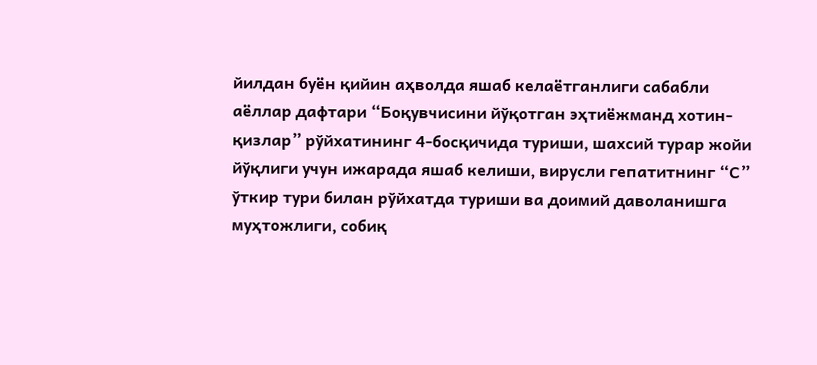йилдан буён қийин аҳволда яшаб келаётганлиги сабабли аёллар дафтари “Боқувчисини йўқотган эҳтиёжманд хотин-қизлар” рўйхатининг 4-босқичида туриши, шахсий турар жойи йўқлиги учун ижарада яшаб келиши, вирусли гепатитнинг “С” ўткир тури билан рўйхатда туриши ва доимий даволанишга муҳтожлиги, собиқ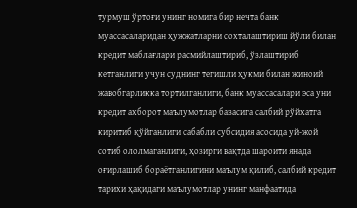турмуш ўртоғи унинг номига бир нечта банк муассасаларидан ҳужжатларни сохталаштириш йўли билан кредит маблағлари расмийлаштириб, ўзлаштириб кетганлиги учун суднинг тегишли ҳукми билан жиноий жавобгарликка тортилганлиги, банк муассасалари эса уни кредит ахборот маълумотлар базасига салбий рўйхатга киритиб қўйганлиги сабабли субсидия асосида уй-жой сотиб ололмаганлиги, ҳозирги вақтда шароити янада оғирлашиб бораётганлигини маълум қилиб, салбий кредит тарихи ҳақидаги маълумотлар унинг манфаатида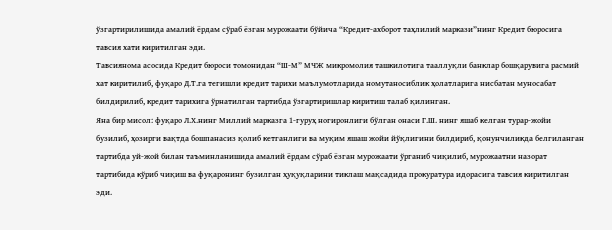ўзгартирилишида амалий ёрдам сўраб ёзган мурожаати бўйича “Кредит-ахборот таҳлилий маркази”нинг Кредит бюросига тавсия хати киритилган эди.
Тавсиянома асосида Кредит бюроси томонидан “Ш-М” МЧЖ микромолия ташкилотига тааллуқли банклар бошқарувига расмий хат киритилиб, фуқаро Д.Т.га тегишли кредит тарихи маълумотларида номутаносиблик ҳолатларига нисбатан муносабат билдирилиб, кредит тарихига ўрнатилган тартибда ўзгартиришлар киритиш талаб қилинган.
Яна бир мисол: фуқаро Л.Х.нинг Миллий марказга 1-гуруҳ ногиронлиги бўлган онаси Г.Ш. нинг яшаб келган турар-жойи бузилиб, ҳозирги вақтда бошпанасиз қолиб кетганлиги ва муқим яшаш жойи йўқлигини билдириб, қонунчиликда белгиланган тартибда уй-жой билан таъминланишида амалий ёрдам сўраб ёзган мурожаати ўрганиб чиқилиб, мурожаатни назорат тартибида кўриб чиқиш ва фуқаронинг бузилган ҳуқуқларини тиклаш мақсадида прокуратура идорасига тавсия киритилган эди.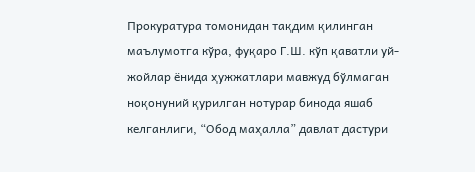Прокуратура томонидан тақдим қилинган маълумотга кўра, фуқаро Г.Ш. кўп қаватли уй-жойлар ёнида ҳужжатлари мавжуд бўлмаган ноқонуний қурилган нотурар бинода яшаб келганлиги, “Обод маҳалла” давлат дастури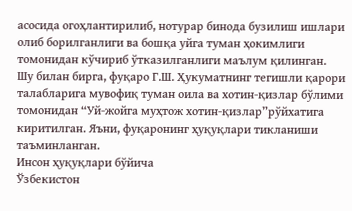асосида огоҳлантирилиб, нотурар бинода бузилиш ишлари олиб борилганлиги ва бошқа уйга туман ҳокимлиги томонидан кўчириб ўтказилганлиги маълум қилинган.
Шу билан бирга, фуқаро Г.Ш. Ҳукуматнинг тегишли қарори талабларига мувофиқ туман оила ва хотин-қизлар бўлими томонидан “Уй-жойга муҳтож хотин-қизлар”рўйхатига киритилган. Яъни, фуқаронинг ҳуқуқлари тикланиши таъминланган.
Инсон ҳуқуқлари бўйича
Ўзбекистон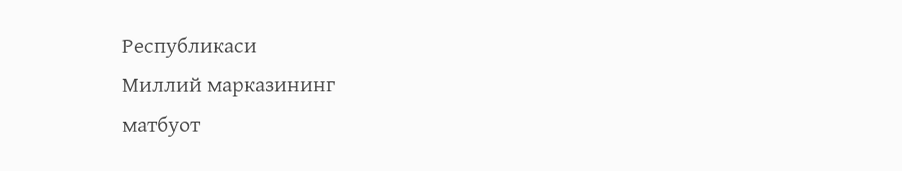Республикаси
Миллий марказининг
матбуот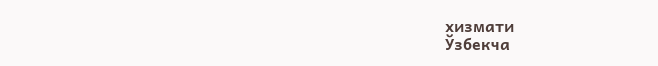хизмати
Ўзбекча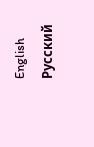English
Русский